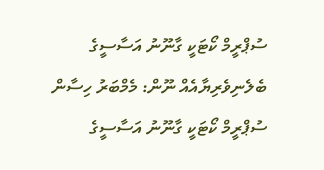ސުޕްރީމް ކޯޓަކީ ގާނޫނު އަސާސީގެ ބެލެނިވެރިޔާއެއް ނޫން: މެމްބަރު ހިސާން
ސުޕްރީމް ކޯޓަކީ ގާނޫނު އަސާސީގެ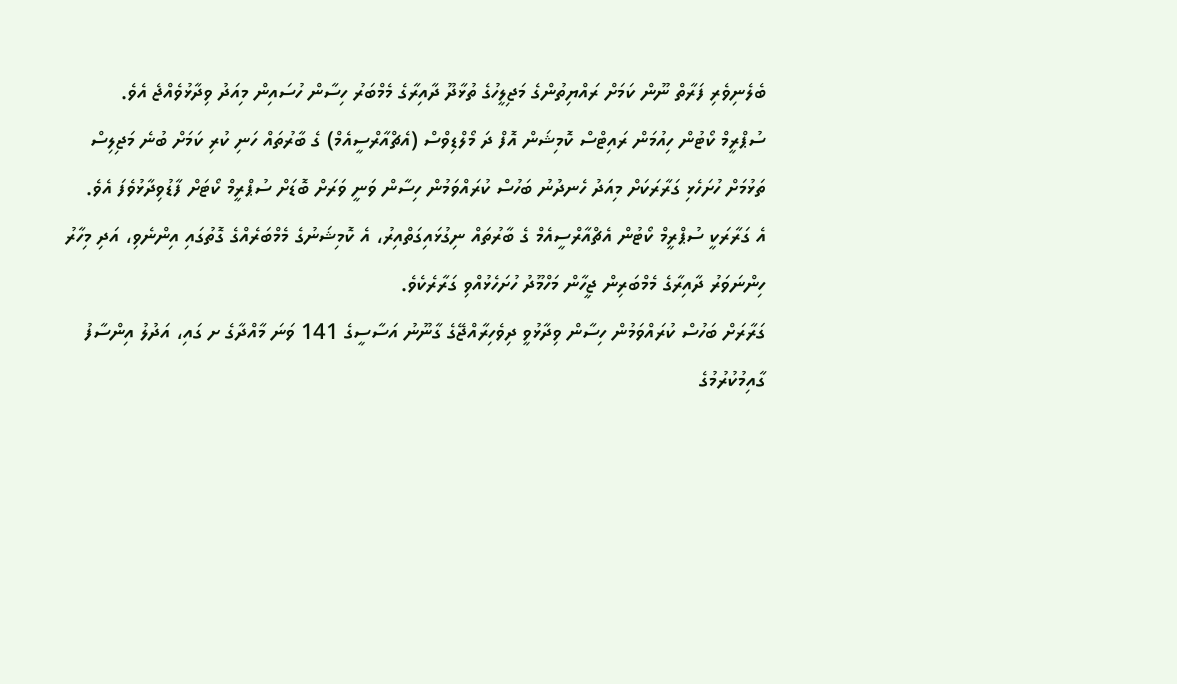ބެލެނިވެރި ފަރާތް ނޫން ކަމަށް ރައްޔިތުންގެ މަޖިލީހުގެ ތުޅާދޫ ދާއިރާގެ މެމްބަރު ހިސާން ހުސައިން މިއަދު ވިދާޅުވެއްޖެ އެވެ.
ސުޕްރީމް ކޯޓުން ހިއުމަން ރައިޓްސް ކޮމިޝަން އޮފް ދަ މޯލްޑިވްސް (އެޗްއާރްސީއެމް) ގެ ބާރުތައް ހަނި ކުރި ކަމަށް ބުނެ މަޖިލިސް ތަޅުމަށް ހުށަހެޅި ގަރާރަކަށް މިއަދު ހެނދުނު ބަހުސް ކުރައްވަމުން ހިސާން ވަނީ ވަރަށް ބޮޑަށް ސުޕްރީމް ކޯޓަށް ފާޑުވިދާޅުވެފަ އެވެ.
އެ ގަރާރަކީ ސުޕްރީމް ކޯޓުން އެޗްއާރްސީއެމް ގެ ބާރުތައް ނިގުޅައިގަތްއިރު، އެ ކޮމިޝަނުގެ މެމްބަރެއްގެ ގޮތުގައި އިންނެވި، އަދި މިހާރު ހިންނަވަރު ދާއިރާގެ މެމްބަރިން ޖީހާން މަހްމޫދު ހުށަހެޅުއްވި ގަރާރެކެވެ.
ގަރާރަށް ބަހުސް ކުރައްވަމުން ހިސާން ވިދާޅުވީ ދިވެހިރާއްޖޭގެ ގާނޫނު އަސާސީގެ 141 ވަނަ މާއްދާގެ ށ ގައި، އަދުލު އިންސާފު ގާއިމުކުރުމުގެ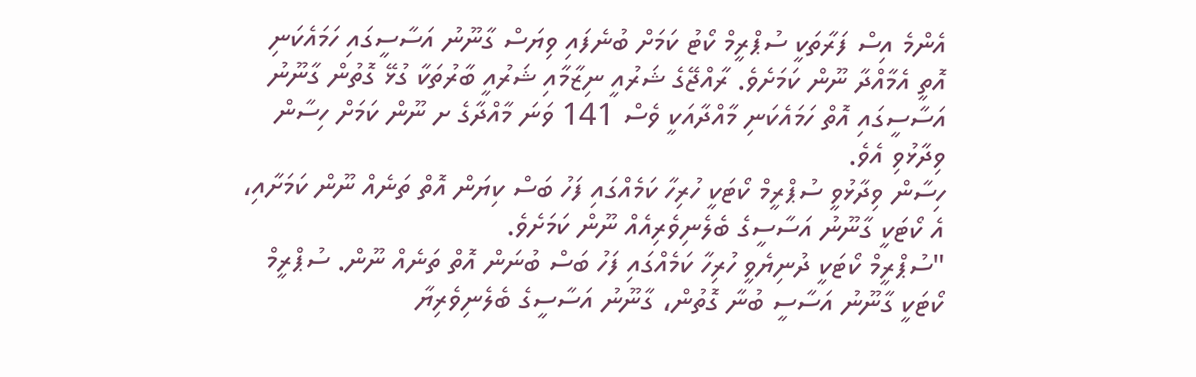އެންމެ އިސް ފަރާތަކީ ސުޕްރީމް ކޯޓު ކަމަށް ބުނެފައި ވިޔަސް ގާނޫނު އަސާސީގައި ހަމައެކަނި އޮތީ އެމާއްދާ ނޫން ކަމަށެވެ. ރާއްޖޭގެ ޝަރުއީ ނިޒާމާއި ޝަރުއީ ބާރުތަކާ ގުޅޭ ގޮތުން ގާނޫނު އަސާސީގައި އޮތް ހަމައެކަނި މާއްދާއަކީ ވެސް 141 ވަނަ މާއްދާގެ ށ ނޫން ކަމަށް ހިސާން ވިދާޅުވި އެވެ.
ހިސާން ވިދާޅުވީ ސުޕްރީމް ކޯޓަކީ ހުރިހާ ކަމެއްގައި ފަހު ބަސް ކިޔަން އޮތް ތަނެއް ނޫން ކަމަށާއި، އެ ކޯޓަކީ ގާނޫނު އަސާސީގެ ބެލެނިވެރިއެއް ނޫން ކަމަށެވެ.
"ސުޕްރީމް ކޯޓަކީ ދުނިޔެވީ ހުރިހާ ކަމެއްގައި ފަހު ބަސް ބުނަން އޮތް ތަނެއް ނޫން. ސުޕްރީމް ކޯޓަކީ ގާނޫނު އަސާސީ ބުނާ ގޮތުން، ގާނޫނު އަސާސީގެ ބެލެނިވެރިޔާ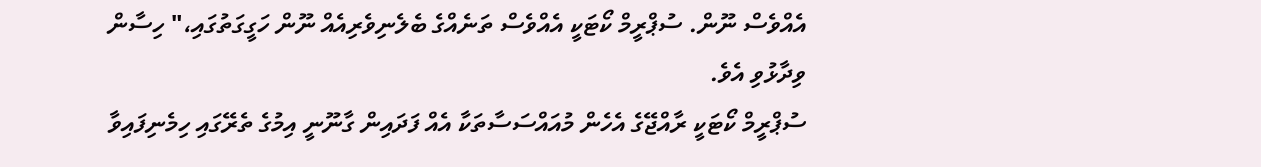އެއްވެސް ނޫން. ސުޕްރީމް ކޯޓަކީ އެއްވެސް ތަނެއްގެ ބެލެނިވެރިއެއް ނޫން ހަގީގަތުގައި،" ހިސާން ވިދާޅުވި އެވެ.
ސުޕްރީމް ކޯޓަކީ ރާއްޖޭގެ އެހެން މުއައްސަސާތަކާ އެއް ފަދައިން ގާނޫނީ އިމުގެ ތެރޭގައި ހިމެނިފައިވާ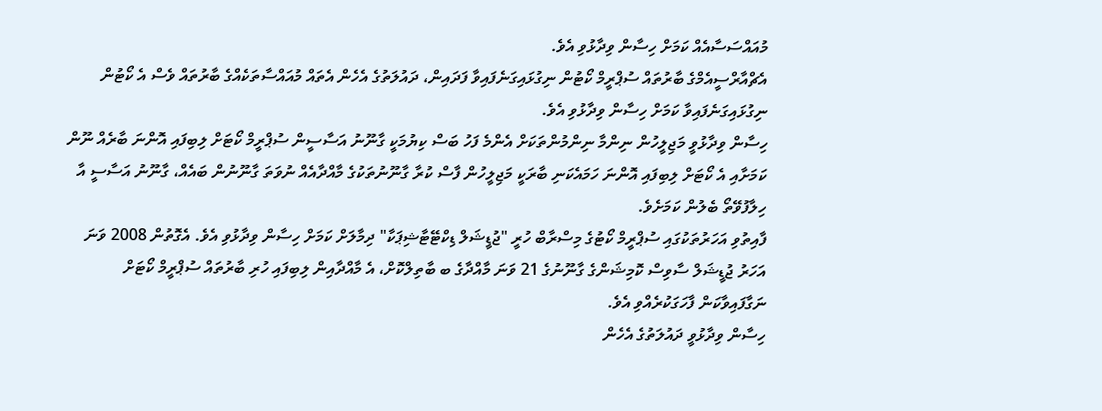މުއައްސަސާއެއް ކަމަށް ހިސާން ވިދާޅުވި އެވެ.
އެޗްއާރްސީއެމްގެ ބާރުތައް ސުޕްރީމް ކޯޓުން ނިގުޅައިގަނެފައިވާ ފަދައިން، ދައުލަތުގެ އެހެން އެތައް މުއައްސާތަކެއްގެ ބާރުތައް ވެސް އެ ކޯޓުން ނިގުޅައިގަނެފައިވާ ކަމަށް ހިސާން ވިދާޅުވި އެވެ.
ހިސާން ވިދާޅުވީ މަޖިލީހުން ނިންމާ ނިންމުންތަކަށް އެންމެ ފަހު ބަސް ކިޔުމަކީ ގާނޫނު އަސާސީން ސުޕްރީމް ކޯޓަށް ލިބިފައި އޮންނަ ބާރެއް ނޫން ކަމަށާއި އެ ކޯޓަށް ލިބިފައި އޮންނަ ހަމައެކަނި ބާރަކީ މަޖިލީހުން ފާސް ކުރާ ގާނޫނުތަކުގެ މާއްދާއެއް ނުވަތަ ގާނޫނުން ބައެއް، ގާނޫނު އަސާސީ އާ ހިލާފުވޭތޯ ބެލުން ކަމަށެވެ.
ފާއިތުވި އަހަރުތަކުގައި ސުޕްރީމް ކޯޓުގެ މިސްރާބް ހުރީ "ޖުޑީޝަލް ޑިކްޓޭޓާޝިޕަކާ" ދިމާލަށް ކަމަށް ހިސާން ވިދާޅުވި އެވެ. އެގޮތުން 2008 ވަނަ އަހަރު ޖުޑީޝަލް ސާވިސް ކޮމިޝަންގެ ގާނޫނުގެ 21 ވަނަ މާއްދާގެ ބ ބާތިލްކޮށް، އެ މާއްދާއިން ލިބިފައި ހުރި ބާރުތައް ސުޕްރީމް ކޯޓަށް ނަގާފައިވާކަން ފާހަގަކުރެއްވި އެވެ.
ހިސާން ވިދާޅުވީ ދައުލަތުގެ އެހެން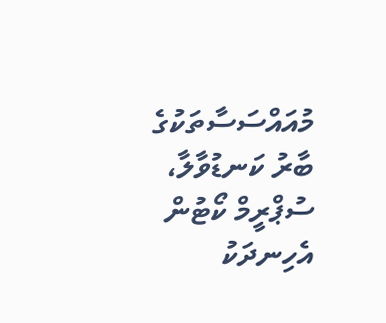މުއައްސަސާތަކުގެ ބާރު ކަނޑުވާލާ، ސުޕްރީމް ކޯޓުން އެހިނދަކު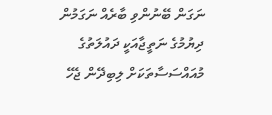ނަގަން ބޭނުންވި ބާރެއް ނަގަމުން ދިޔުމުގެ ނަތީޖާއަކީ ދައުލަތުގެ މުއައްސަސާތަކަށް ލިބިދޭން ޖެހޭ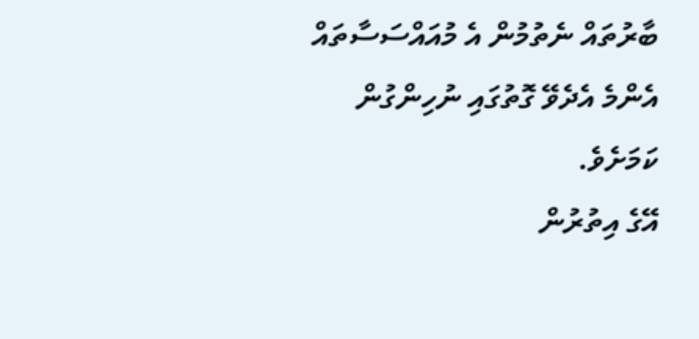ބާރުތައް ނެތުމުން އެ މުއައްސަސާތައް އެންމެ އެދެވޭ ގޮތުގައި ނުހިންގުން ކަމަށެވެ.
އޭގެ އިތުރުން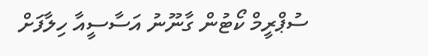ސުޕްރީމް ކޯޓުން ގާނޫނު އަސާސީއާ ހިލާފަށް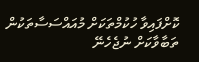ކޮށްފައިވާ ހުކުމްތަކަށް މުއައްސަސާތަކުން ތަބާވާކަށް ނުޖެހެނޭ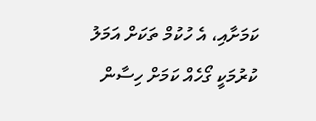ކަމަށާއި، އެ ހުކުމް ތަކަށް އަމަލު ކުރުމަކީ ގޯހެއް ކަމަށް ހިސާން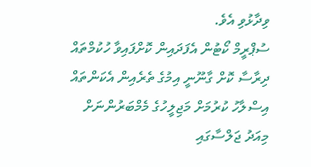ވިދާޅުވި އެވެ.
ސުޕްރީމް ކޯޓުން އެފަދައިން ކޮށްފައިވާ ހުކުމްތައް ދިރާސާ ކޮށް ގާނޫނީ އިމުގެ ތެރެއިން އެކަންތައް އިސްލާހު ކުރުމަށް މަޖިލީހުގެ މެމްބަރުންނަށް މިއަދު ޖަލްސާގައި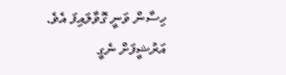ހިސާން ވަނީ ގޮވާލައިފަ އެވެ.
އަރުޝީފަށް ނެގީ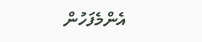އެންމެފަހުން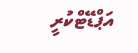އަޕްޑޭޓްކުރީ